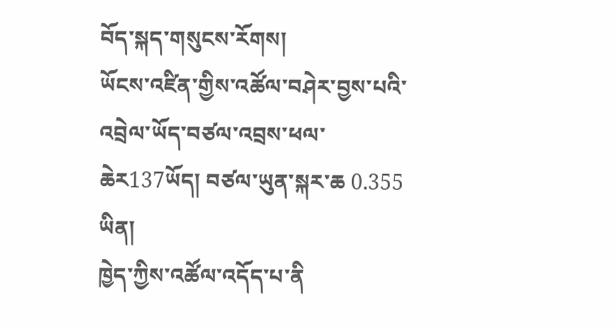བོད་སྐད་གསུངས་རོགས།
ཡོངས་འཛིན་གྱིས་འཚོལ་བཤེར་བྱས་པའི་འབྲེལ་ཡོད་བཙལ་འབྲས་ཕལ་ཆེར137ཡོད། བཙལ་ཡུན་སྐར་ཆ 0.355
ཡིན།
ཁྱེད་ཀྱིས་འཚོལ་འདོད་པ་ནི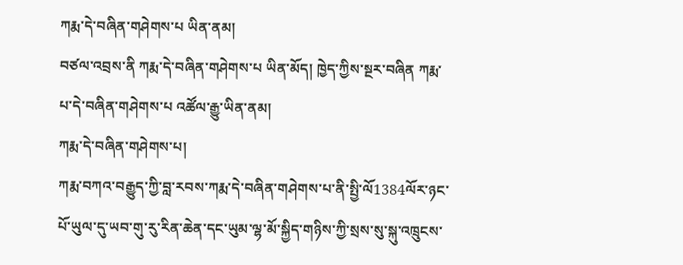ཀརྨ་དེ་བཞིན་གཤེགས་པ ཡིན་ནམ།
བཙལ་འབྲས་ནི ཀརྨ་དེ་བཞིན་གཤེགས་པ ཡིན་མོད། ཁྱེད་ཀྱིས་སྔར་བཞིན ཀརྨ་པ་དེ་བཞིན་གཤེགས་པ འཚོལ་རྒྱུ་ཡིན་ནམ།
ཀརྨ་དེ་བཞིན་གཤེགས་པ།
ཀརྨ་བཀའ་བརྒྱུད་ཀྱི་བླ་རབས་ཀརྨ་དེ་བཞིན་གཤེགས་པ་ནི་སྤྱི་ལོ1384ལོར་ཉང་པོ་ཡུལ་དུ་ཡབ་གུ་རུ་རིན་ཆེན་དང་ཡུམ་ལྷ་མོ་སྐྱིད་གཉིས་ཀྱི་སྲས་སུ་སྐུ་འཁྲུངས་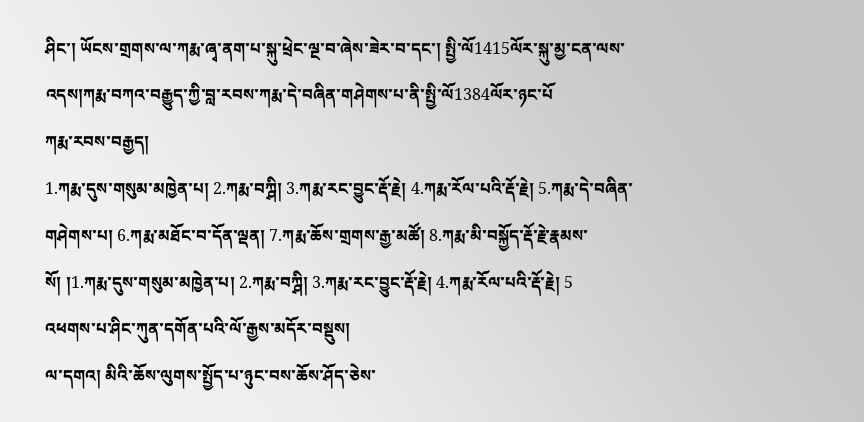ཤིང་། ཡོངས་གྲགས་ལ་ཀརྨ་ཞྭ་ནག་པ་སྐུ་ཕྲེང་ལྔ་བ་ཞེས་ཟེར་བ་དང་། སྤྱི་ལོ1415ལོར་སྐུ་མྱ་ངན་ལས་འདས།ཀརྨ་བཀའ་བརྒྱུད་ཀྱི་བླ་རབས་ཀརྨ་དེ་བཞིན་གཤེགས་པ་ནི་སྤྱི་ལོ1384ལོར་ཉང་པོ
ཀརྨ་རབས་བརྒྱད།
1.ཀརྨ་དུས་གསུམ་མཁྱེན་པ། 2.ཀརྨ་བཀྴི། 3.ཀརྨ་རང་བྱུང་རྡོ་རྗེ། 4.ཀརྨ་རོལ་པའི་རྡོ་རྗེ། 5.ཀརྨ་དེ་བཞིན་གཤེགས་པ། 6.ཀརྨ་མཐོང་བ་དོན་ལྡན། 7.ཀརྨ་ཆོས་གྲགས་རྒྱ་མཚོ། 8.ཀརྨ་མི་བསྐྱོད་རྡོ་རྗེ་རྣམས་སོ། །1.ཀརྨ་དུས་གསུམ་མཁྱེན་པ། 2.ཀརྨ་བཀྴི། 3.ཀརྨ་རང་བྱུང་རྡོ་རྗེ། 4.ཀརྨ་རོལ་པའི་རྡོ་རྗེ། 5
འཕགས་པ་ཤིང་ཀུན་དགོན་པའི་ལོ་རྒྱས་མདོར་བསྡུས།
ལ་དགའ། མིའི་ཆོས་ལུགས་སྤྱོད་པ་ཉུང་བས་ཆོས་ཤོད་ཅེས་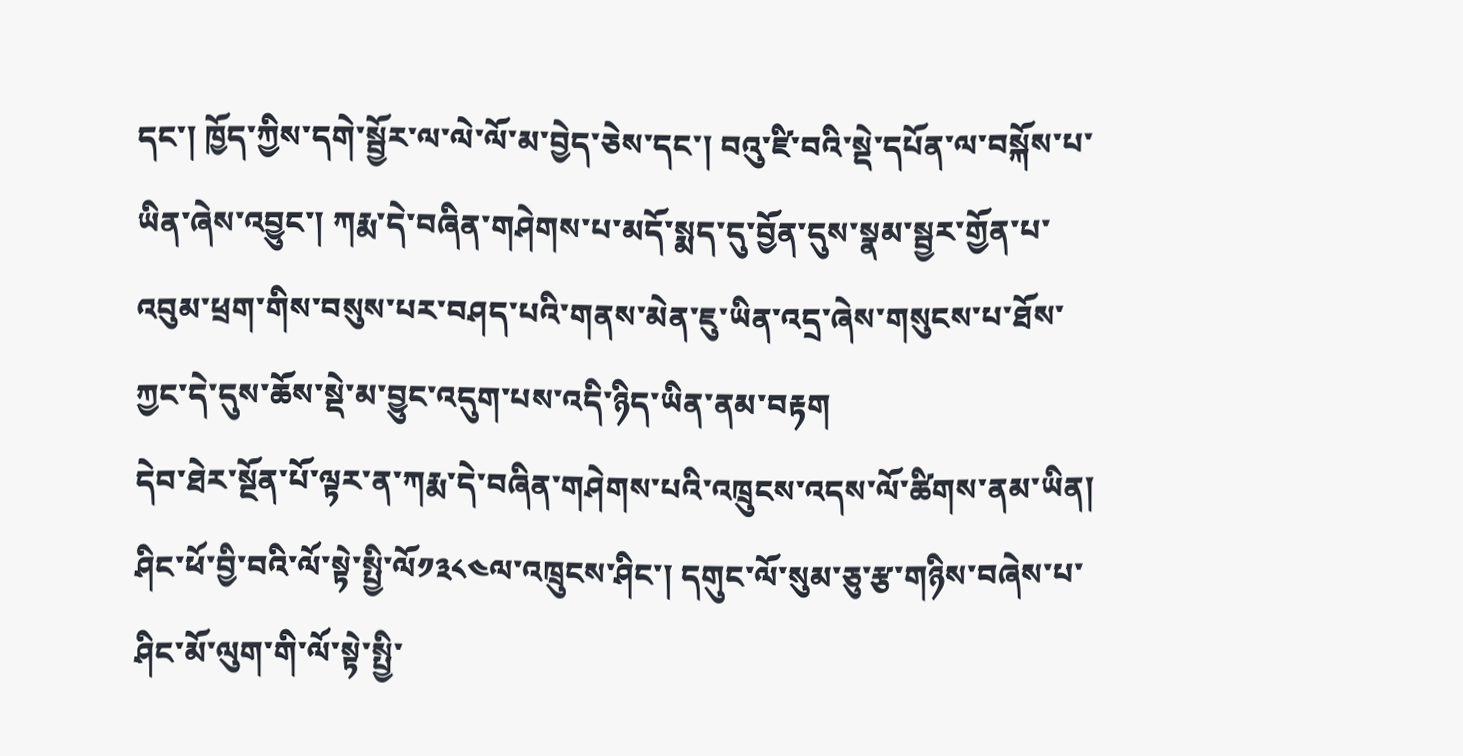དང་། ཁྱོད་ཀྱིས་དགེ་སྦྱོར་ལ་ལེ་ལོ་མ་བྱེད་ཅེས་དང་། བའུ་ཛི་བའི་སྡེ་དཔོན་ལ་བསྐོས་པ་ཡིན་ཞེས་འབྱུང་། ཀརྨ་དེ་བཞིན་གཤེགས་པ་མདོ་སྨད་དུ་བྱོན་དུས་སྣམ་སྦྱར་གྱོན་པ་འབུམ་ཕྲག་གིས་བསུས་པར་བཤད་པའི་གནས་མེན་ཇུ་ཡིན་འདྲ་ཞེས་གསུངས་པ་ཐོས་ཀྱང་དེ་དུས་ཆོས་སྡེ་མ་བྱུང་འདུག་པས་འདི་ཉིད་ཡིན་ནམ་བརྟག
དེབ་ཐེར་སྔོན་པོ་ལྟར་ན་ཀརྨ་དེ་བཞིན་གཤེགས་པའི་འཁྲུངས་འདས་ལོ་ཚིགས་ནམ་ཡིན།
ཤིང་ཕོ་བྱི་བའི་ལོ་སྟེ་སྤྱི་ལོ༡༣༨༤ལ་འཁྲུངས་ཤིང་། དགུང་ལོ་སུམ་ཅུ་རྩ་གཉིས་བཞེས་པ་ཤིང་མོ་ལུག་གི་ལོ་སྟེ་སྤྱི་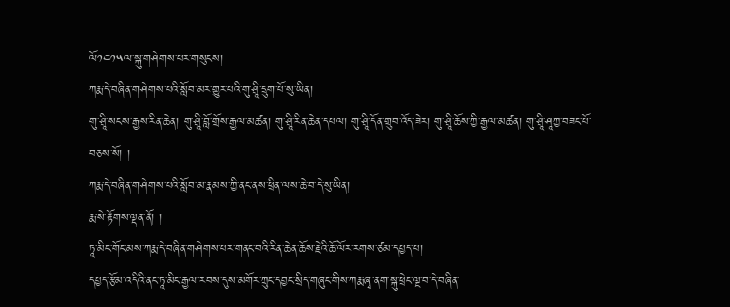ལོ༡༤༡༥ལ་སྐུ་གཤེགས་པར་གསུངས།
ཀརྨ་དེ་བཞིན་གཤེགས་པའི་སློབ་མར་གྱུར་པའི་གུ་ཤྲཱི་དྲུག་པོ་སུ་ཡིན།
གུ་ཤྲཱི་སངས་རྒྱས་རིན་ཆེན། གུ་ཤྲཱི་བློ་གྲོས་རྒྱལ་མཚན། གུ་ཤྲཱི་རིན་ཆེན་དཔལ། གུ་ཤྲཱི་དོན་གྲུབ་འོད་ཟེར། གུ་ཤྲཱི་ཆོས་ཀྱི་རྒྱལ་མཚན། གུ་ཤྲཱི་ཤཱཀྱ་བཟང་པོ་བཅས་སོ། །
ཀརྨ་དེ་བཞིན་གཤེགས་པའི་སློབ་མ་རྣམས་ཀྱི་ནང་ནས་ཕྲིན་ལས་ཆེ་བ་དེ་སུ་ཡིན།
རྨ་སེ་རྟོགས་ལྡན་ནོ། །
ཏཱ་མིང་གོང་མས་ཀརྨ་དེ་བཞིན་གཤེགས་པར་གནང་བའི་རིན་ཆེན་ཆོས་རྗེའི་ཆོ་ལོར་རགས་ཙམ་དཔྱད་པ།
དཔྱད་རྩོམ་འདིའི་ནང་ཏཱ་མིང་རྒྱལ་རབས་དུས་མགོར་ཀྲུང་དབྱང་སྲིད་གཞུང་གིས་ཀརྨ་ཞྭ་ནག་སྐུ་ཕྲེང་ལྔ་བ་དེ་བཞིན་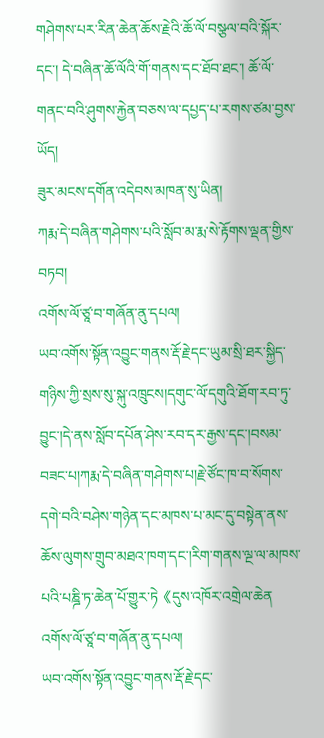གཤེགས་པར་རིན་ཆེན་ཆོས་རྗེའི་ཆོ་ལོ་བསྩལ་བའི་སྐོར་དང་། དེ་བཞིན་ཆོ་ལོའི་གོ་གནས་དང་ཐོབ་ཐང་། ཆོ་ལོ་གནང་བའི་ཤུགས་རྐྱེན་བཅས་ལ་དཔྱད་པ་རགས་ཙམ་བྱས་ཡོད།
ཟུར་མངས་དགོན་འདེབས་མཁན་སུ་ཡིན།
ཀརྨ་དེ་བཞིན་གཤེགས་པའི་སློབ་མ་རྨ་སེ་རྟོགས་ལྡན་གྱིས་བཏབ།
འགོས་ལོ་ཙཱ་བ་གཞོན་ནུ་དཔལ།
ཡབ་འགོས་སྟོན་འབྱུང་གནས་རྡོ་རྗེ་དང་ཡུམ་སྲི་ཐར་སྐྱིད་གཉིས་ཀྱི་སྲས་སུ་སྐུ་འཁྲུངས།དགུང་ལོ་དགུའི་ཐོག་རབ་ཏུ་བྱུང་།དེ་ནས་སློབ་དཔོན་ཤེས་རབ་དར་རྒྱས་དང་།བསམ་བཟང་པ།ཀརྨ་དེ་བཞིན་གཤེགས་པ།རྗེ་ཙོང་ཁ་བ་སོགས་དགེ་བའི་བཤེས་གཉེན་དང་མཁས་པ་མང་དུ་བསྟེན་ནས་ཆོས་ལུགས་གྲུབ་མཐའ་ཁག་དང་།རིག་གནས་ལྔ་ལ་མཁས་པའི་པཎྜི་ཏ་ཆེན་པོ་གྱུར་ཏེ《དུས་འཁོར་འགྲེལ་ཆེན
འགོས་ལོ་ཙཱ་བ་གཞོན་ནུ་དཔལ།
ཡབ་འགོས་སྟོན་འབྱུང་གནས་རྡོ་རྗེ་དང་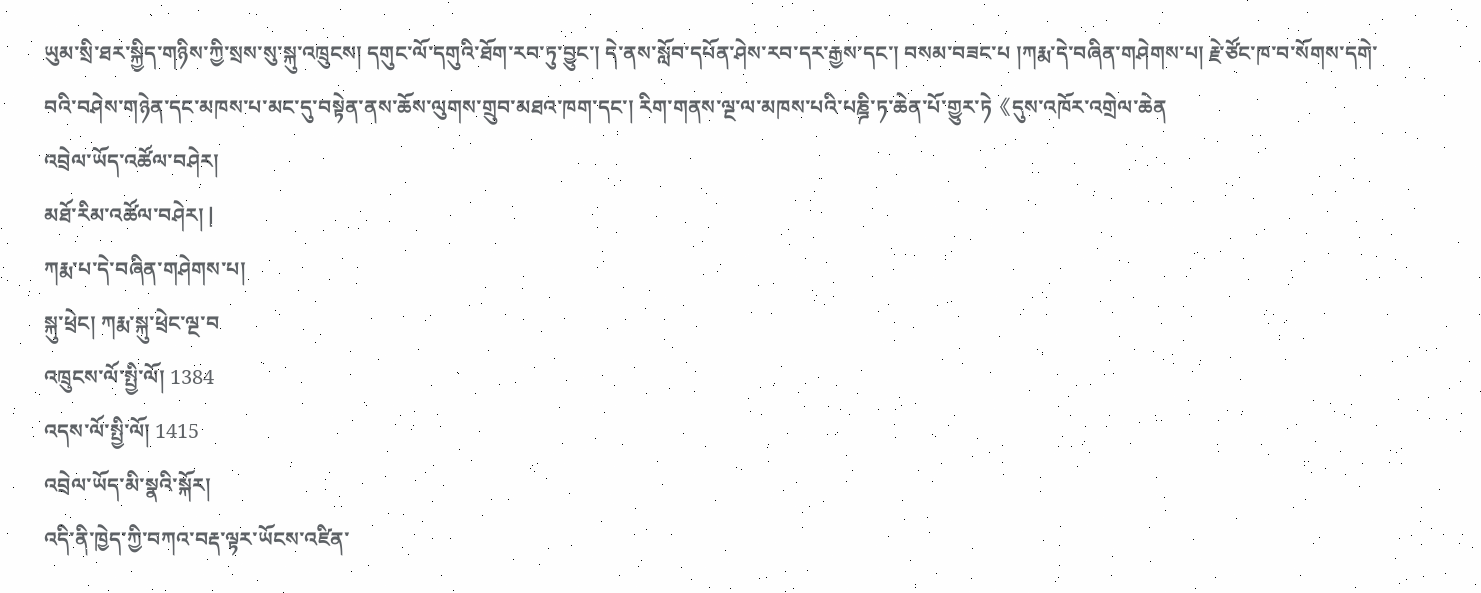ཡུམ་སྲི་ཐར་སྐྱིད་གཉིས་ཀྱི་སྲས་སུ་སྐུ་འཁྲུངས། དགུང་ལོ་དགུའི་ཐོག་རབ་ཏུ་བྱུང་། དེ་ནས་སློབ་དཔོན་ཤེས་རབ་དར་རྒྱས་དང་། བསམ་བཟང་པ །ཀརྨ་དེ་བཞིན་གཤེགས་པ། རྗེ་ཙོང་ཁ་བ་སོགས་དགེ་བའི་བཤེས་གཉེན་དང་མཁས་པ་མང་དུ་བསྟེན་ནས་ཆོས་ལུགས་གྲུབ་མཐའ་ཁག་དང་། རིག་གནས་ལྔ་ལ་མཁས་པའི་པཎྜི་ཏ་ཆེན་པོ་གྱུར་ཏེ《དུས་འཁོར་འགྲེལ་ཆེན
འབྲེལ་ཡོད་འཚོལ་བཤེར།
མཐོ་རིམ་འཚོལ་བཤེར། |
ཀརྨ་པ་དེ་བཞིན་གཤེགས་པ།
སྐུ་ཕྲེང། ཀརྨ་སྐུ་ཕྲེང་ལྔ་བ
འཁྲུངས་ལོ་སྤྱི་ལོ། 1384
འདས་ལོ་སྤྱི་ལོ། 1415
འབྲེལ་ཡོད་མི་སྣའི་སྐོར།
འདི་ནི་ཁྱེད་ཀྱི་བཀའ་བརྡ་ལྟར་ཡོངས་འཛིན་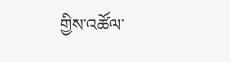གྱིས་འཚོལ་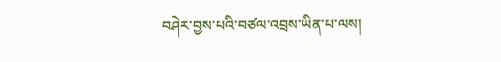བཤེར་བྱས་པའི་བཙལ་འབྲས་ཡིན་པ་ལས།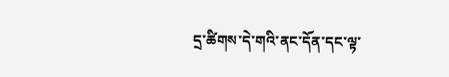དྲ་ཚིགས་དེ་གའི་ནང་དོན་དང་ལྟ་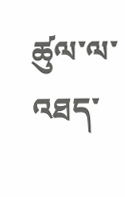ཚུལ་ལ་འཐད་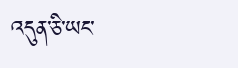འདུན་ཅི་ཡང་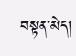བསྟན་མེད།